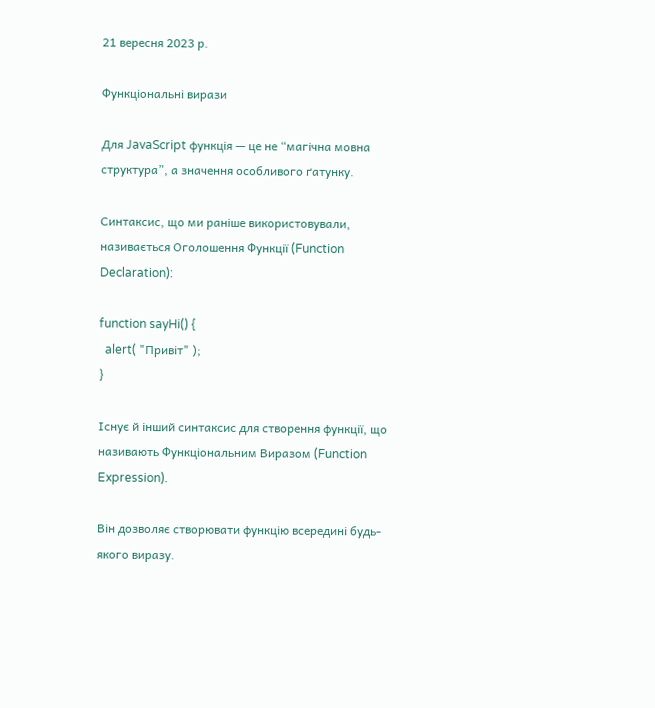21 вересня 2023 р.

Функціональні вирази

Для JavaScript функція — це не “магічна мовна структура”, а значення особливого ґатунку.

Синтаксис, що ми раніше використовували, називається Оголошення Функції (Function Declaration):

function sayHi() {
  alert( "Привіт" );
}

Існує й інший синтаксис для створення функції, що називають Функціональним Виразом (Function Expression).

Він дозволяє створювати функцію всередині будь-якого виразу.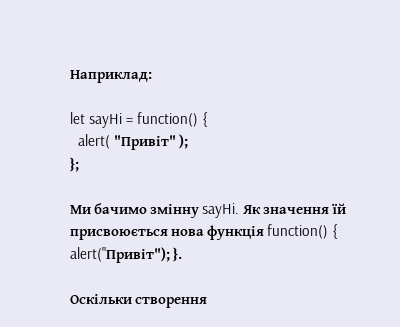Наприклад:

let sayHi = function() {
  alert( "Привіт" );
};

Ми бачимо змінну sayHi. Як значення їй присвоюється нова функція function() { alert("Привіт"); }.

Оскільки створення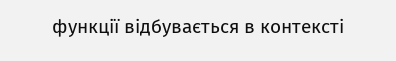функції відбувається в контексті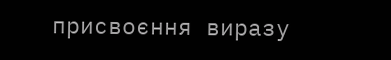присвоєння виразу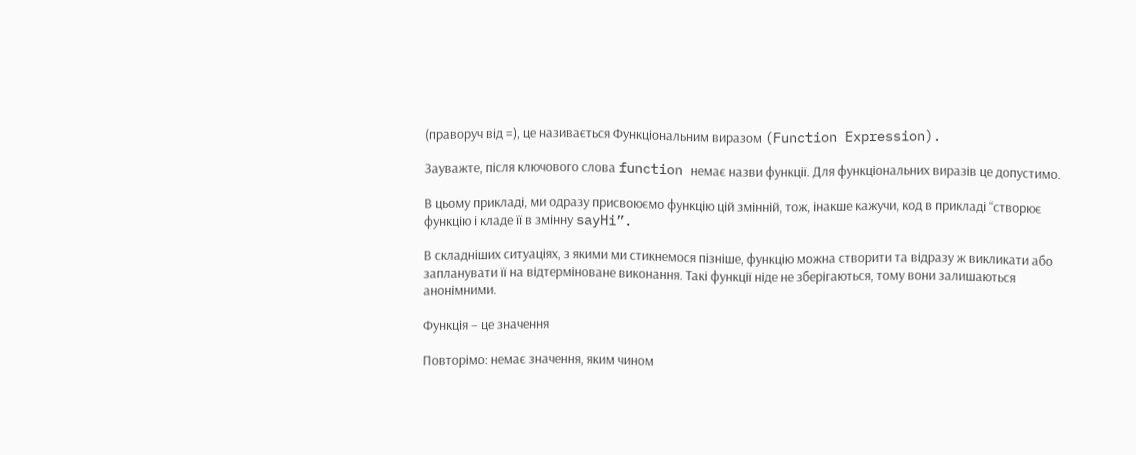(праворуч від =), це називається Функціональним виразом (Function Expression).

Зауважте, після ключового слова function немає назви функції. Для функціональних виразів це допустимо.

В цьому прикладі, ми одразу присвоюємо функцію цій змінній, тож, інакше кажучи, код в прикладі “створює функцію і кладе її в змінну sayHi”.

В складніших ситуаціях, з якими ми стикнемося пізніше, функцію можна створити та відразу ж викликати або запланувати її на відтерміноване виконання. Такі функції ніде не зберігаються, тому вони залишаються анонімними.

Функція – це значення

Повторімо: немає значення, яким чином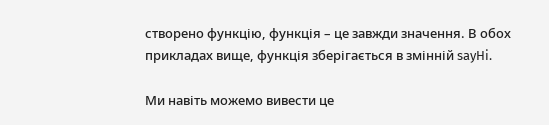створено функцію, функція – це завжди значення. В обох прикладах вище, функція зберігається в змінній sayHi.

Ми навіть можемо вивести це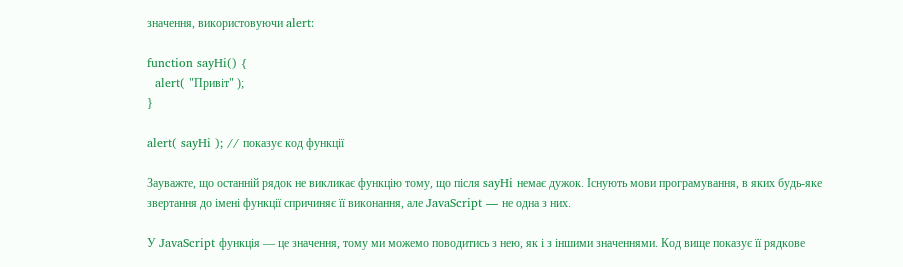значення, використовуючи alert:

function sayHi() {
  alert( "Привіт" );
}

alert( sayHi ); // показує код функції

Зауважте, що останній рядок не викликає функцію тому, що після sayHi немає дужок. Існують мови програмування, в яких будь-яке звертання до імені функції спричиняє її виконання, але JavaScript — не одна з них.

У JavaScript функція — це значення, тому ми можемо поводитись з нею, як і з іншими значеннями. Код вище показує її рядкове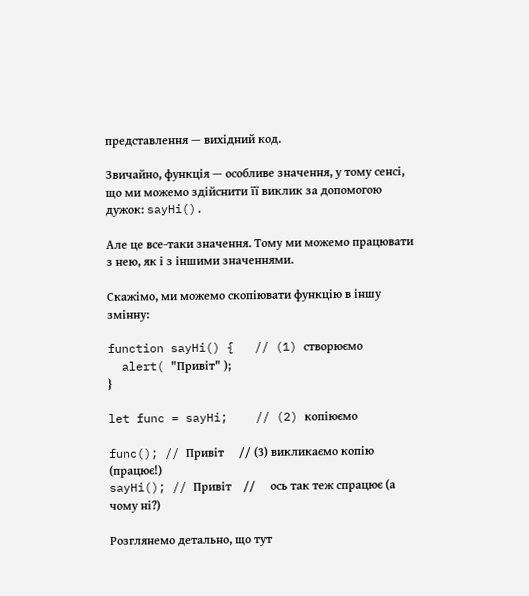представлення — вихідний код.

Звичайно, функція — особливе значення, у тому сенсі, що ми можемо здійснити її виклик за допомогою дужок: sayHi().

Але це все-таки значення. Тому ми можемо працювати з нею, як і з іншими значеннями.

Скажімо, ми можемо скопіювати функцію в іншу змінну:

function sayHi() {   // (1) створюємо
  alert( "Привіт" );
}

let func = sayHi;    // (2) копіюємо

func(); // Привіт     // (3) викликаємо копію (працює!)
sayHi(); // Привіт    //     ось так теж спрацює (а чому ні?)

Розглянемо детально, що тут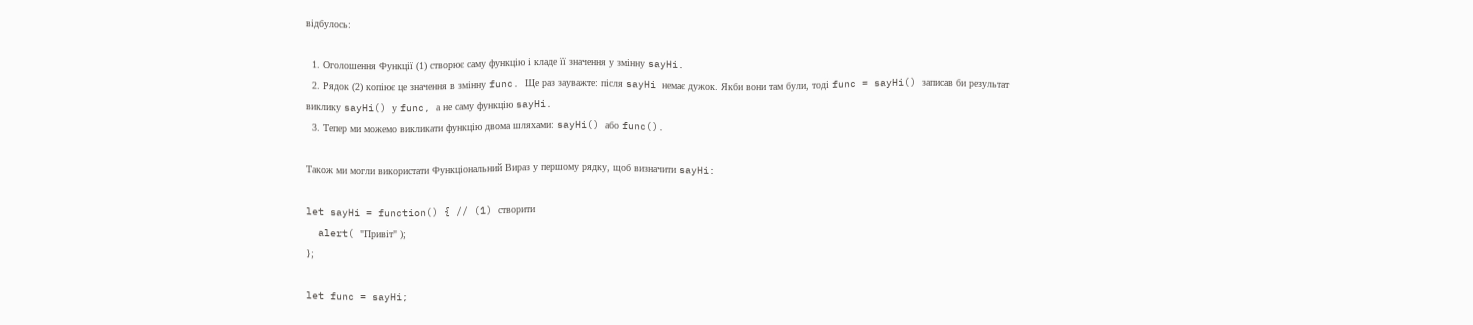відбулось:

  1. Оголошення Функції (1) створює саму функцію і кладе її значення у змінну sayHi.
  2. Рядок (2) копіює це значення в змінну func. Ще раз зауважте: після sayHi немає дужок. Якби вони там були, тоді func = sayHi() записав би результат виклику sayHi() у func, а не саму функцію sayHi.
  3. Тепер ми можемо викликати функцію двома шляхами: sayHi() або func().

Також ми могли використати Функціональний Вираз у першому рядку, щоб визначити sayHi:

let sayHi = function() { // (1) створити
  alert( "Привіт" );
};

let func = sayHi;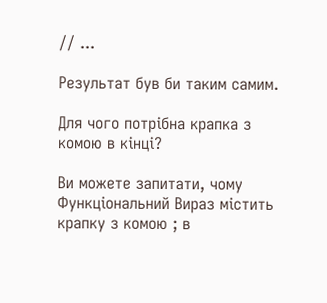// ...

Результат був би таким самим.

Для чого потрібна крапка з комою в кінці?

Ви можете запитати, чому Функціональний Вираз містить крапку з комою ; в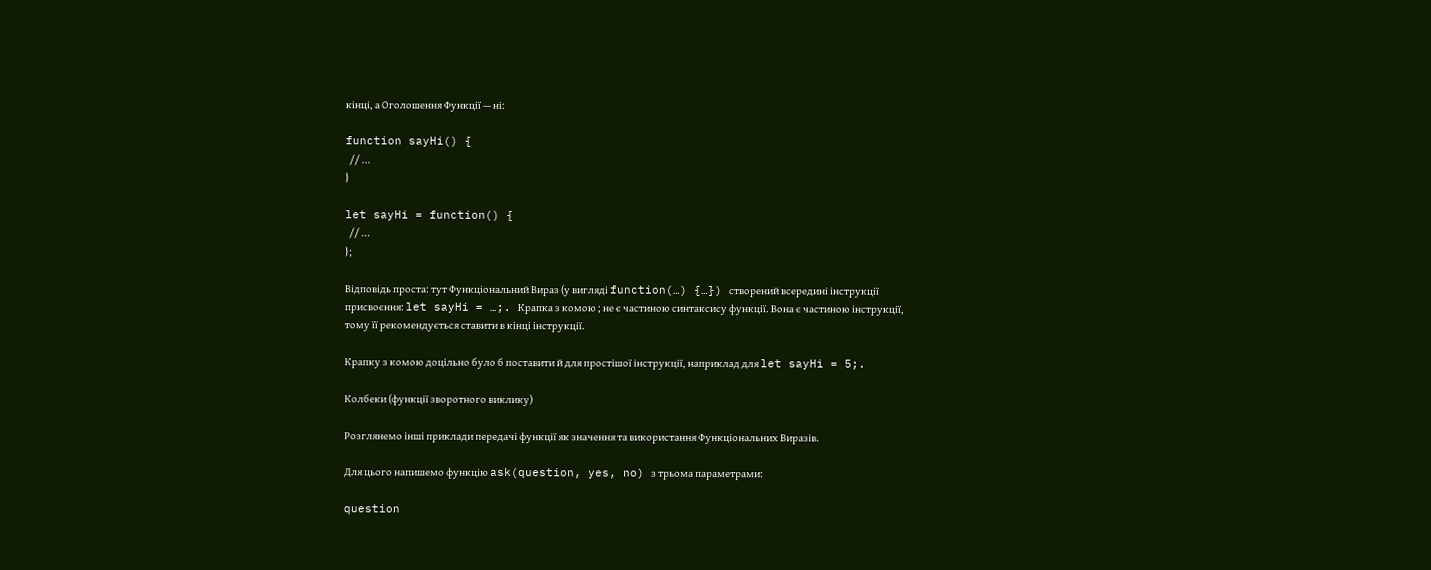кінці, а Оголошення Функції — ні:

function sayHi() {
  // ...
}

let sayHi = function() {
  // ...
};

Відповідь проста: тут Функціональний Вираз (у вигляді function(…) {…}) створений всередині інструкції присвоєння: let sayHi = …;. Крапка з комою ; не є частиною синтаксису функції. Вона є частиною інструкції, тому її рекомендується ставити в кінці інструкції.

Крапку з комою доцільно було б поставити й для простішої інструкції, наприклад для let sayHi = 5;.

Колбеки (функції зворотного виклику)

Розглянемо інші приклади передачі функції як значення та використання Функціональних Виразів.

Для цього напишемо функцію ask(question, yes, no) з трьома параметрами:

question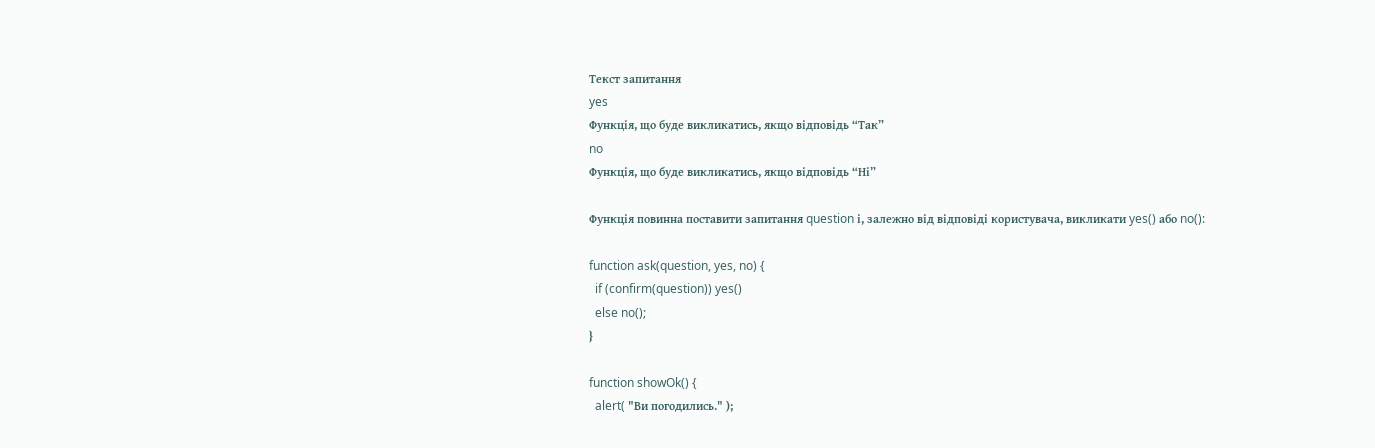Текст запитання
yes
Функція, що буде викликатись, якщо відповідь “Так”
no
Функція, що буде викликатись, якщо відповідь “Ні”

Функція повинна поставити запитання question і, залежно від відповіді користувача, викликати yes() або no():

function ask(question, yes, no) {
  if (confirm(question)) yes()
  else no();
}

function showOk() {
  alert( "Ви погодились." );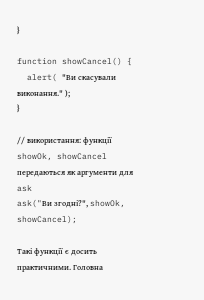}

function showCancel() {
  alert( "Ви скасували виконання." );
}

// використання: функції showOk, showCancel передаються як аргументи для ask
ask("Ви згодні?", showOk, showCancel);

Такі функції є досить практичними. Головна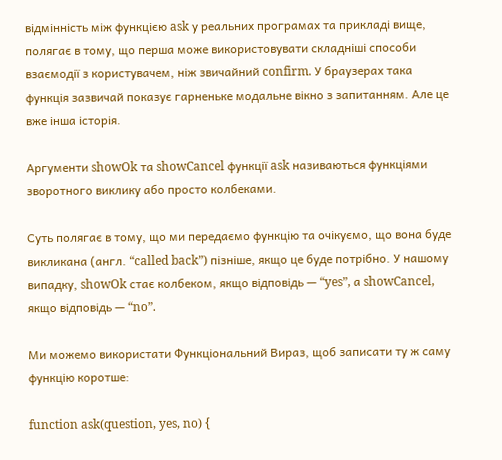відмінність між функцією ask у реальних програмах та прикладі вище, полягає в тому, що перша може використовувати складніші способи взаємодії з користувачем, ніж звичайний confirm. У браузерах така функція зазвичай показує гарненьке модальне вікно з запитанням. Але це вже інша історія.

Аргументи showOk та showCancel функції ask називаються функціями зворотного виклику або просто колбеками.

Суть полягає в тому, що ми передаємо функцію та очікуємо, що вона буде викликана (англ. “called back”) пізніше, якщо це буде потрібно. У нашому випадку, showOk стає колбеком, якщо відповідь — “yes”, а showCancel, якщо відповідь — “no”.

Ми можемо використати Функціональний Вираз, щоб записати ту ж саму функцію коротше:

function ask(question, yes, no) {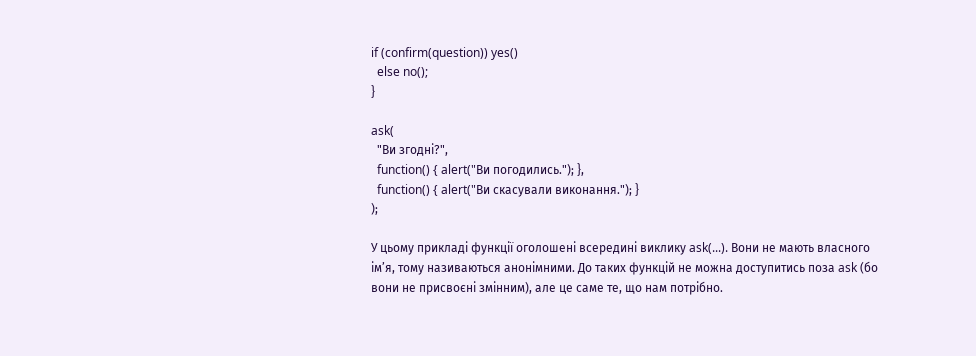if (confirm(question)) yes()
  else no();
}

ask(
  "Ви згодні?",
  function() { alert("Ви погодились."); },
  function() { alert("Ви скасували виконання."); }
);

У цьому прикладі функції оголошені всередині виклику ask(...). Вони не мають власного ім’я, тому називаються анонімними. До таких функцій не можна доступитись поза ask (бо вони не присвоєні змінним), але це саме те, що нам потрібно.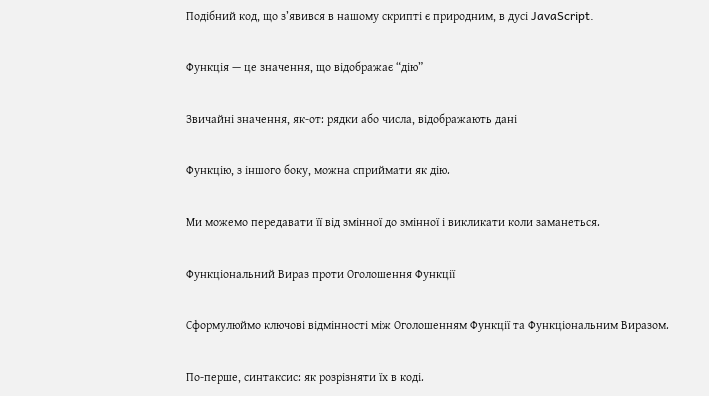Подібний код, що з’явився в нашому скрипті є природним, в дусі JavaScript.

Функція — це значення, що відображає “дію”

Звичайні значення, як-от: рядки або числа, відображають дані

Функцію, з іншого боку, можна сприймати як дію.

Ми можемо передавати її від змінної до змінної і викликати коли заманеться.

Функціональний Вираз проти Оголошення Функції

Сформулюймо ключові відмінності між Оголошенням Функції та Функціональним Виразом.

По-перше, синтаксис: як розрізняти їх в коді.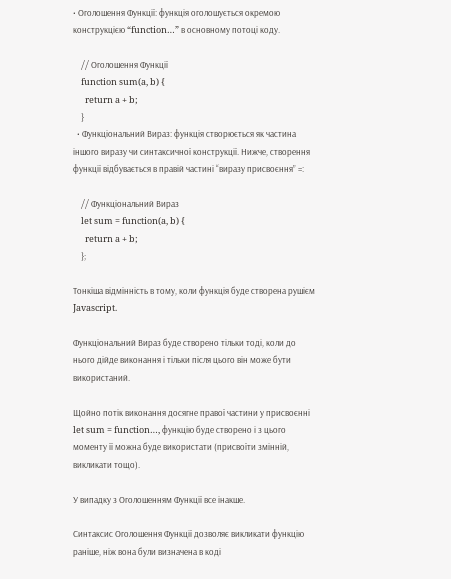• Оголошення Функції: функція оголошується окремою конструкцією “function…” в основному потоці коду.

    // Оголошення Функції
    function sum(a, b) {
      return a + b;
    }
  • Функціональний Вираз: функція створюється як частина іншого виразу чи синтаксичної конструкції. Нижче, створення функції відбувається в правій частині “виразу присвоєння” =:

    // Функціональний Вираз
    let sum = function(a, b) {
      return a + b;
    };

Тонкіша відмінність в тому, коли функція буде створена рушієм Javascript.

Функціональний Вираз буде створено тільки тоді, коли до нього дійде виконання і тільки після цього він може бути використаний.

Щойно потік виконання досягне правої частини у присвоєнні let sum = function…, функцію буде створено і з цього моменту її можна буде використати (присвоїти змінній, викликати тощо).

У випадку з Оголошенням Функції все інакше.

Синтаксис Оголошення Функції дозволяє викликати функцію раніше, ніж вона були визначена в коді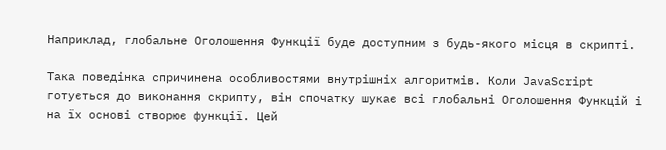Наприклад, глобальне Оголошення Функції буде доступним з будь-якого місця в скрипті.

Така поведінка спричинена особливостями внутрішніх алгоритмів. Коли JavaScript готується до виконання скрипту, він спочатку шукає всі глобальні Оголошення Функцій і на їх основі створює функції. Цей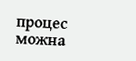процес можна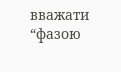вважати “фазою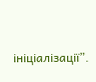ініціалізації”.